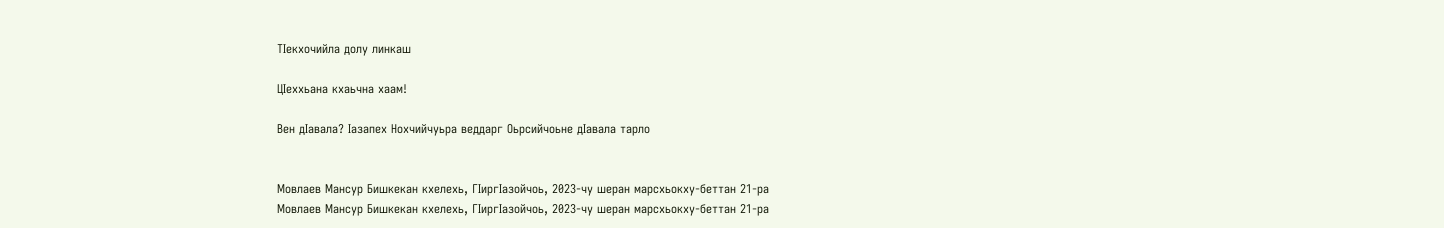ТIекхочийла долу линкаш

ЦIеххьана кхаьчна хаам!

Вен дIавала? Iазапех Нохчийчуьра веддарг Оьрсийчоьне дIавала тарло


Мовлаев Мансур Бишкекан кхелехь, ГIиргIазойчоь, 2023-чу шеран марсхьокху-беттан 21-ра
Мовлаев Мансур Бишкекан кхелехь, ГIиргIазойчоь, 2023-чу шеран марсхьокху-беттан 21-ра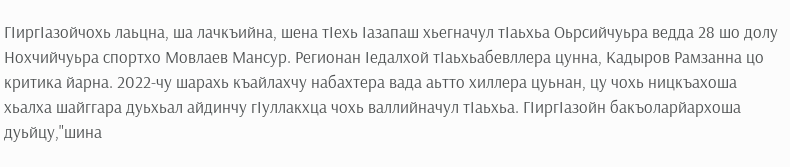ГIиргIазойчохь лаьцна, ша лачкъийна, шена тIехь Iазапаш хьегначул тIаьхьа Оьрсийчуьра ведда 28 шо долу Нохчийчуьра спортхо Мовлаев Мансур. Регионан Iедалхой тIаьхьабевллера цунна, Кадыров Рамзанна цо критика йарна. 2022-чу шарахь къайлахчу набахтера вада аьтто хиллера цуьнан, цу чохь ницкъахоша хьалха шайггара дуьхьал айдинчу гIуллакхца чохь валлийначул тIаьхьа. ГIиргIазойн бакъоларйархоша дуьйцу,"шина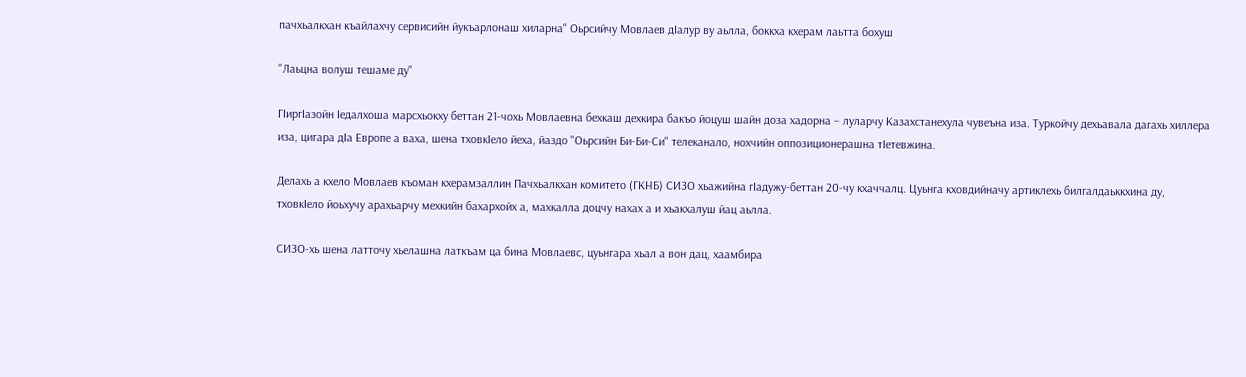пачхьалкхан къайлахчу сервисийн йукъарлонаш хиларна" Оьрсийчу Мовлаев дIалур ву аьлла, боккха кхерам лаьтта бохуш

"Лаьцна волуш тешаме ду"

ГIиргIазойн Iедалхоша марсхьокху беттан 21-чохь Мовлаевна бехкаш дехкира бакъо йоцуш шайн доза хадорна – луларчу Казахстанехула чувеъна иза. Туркойчу дехьавала дагахь хиллера иза, цигара дIа Европе а ваха, шена тховкIело йеха, йаздо "Оьрсийн Би-Би-Си" телеканало, нохчийн оппозиционерашна тIетевжина.

Делахь а кхело Мовлаев къоман кхерамзаллин Пачхьалкхан комитето (ГКНБ) СИЗО хьажийна гIадужу-беттан 20-чу кхаччалц. Цуьнга кховдийначу артиклехь билгалдаьккхина ду, тховкIело йоьхучу арахьарчу мехкийн бахархойх а, махкалла доцчу нахах а и хьакхалуш йац аьлла.

СИЗО-хь шена латточу хьелашна латкъам ца бина Мовлаевс, цуьнгара хьал а вон дац, хаамбира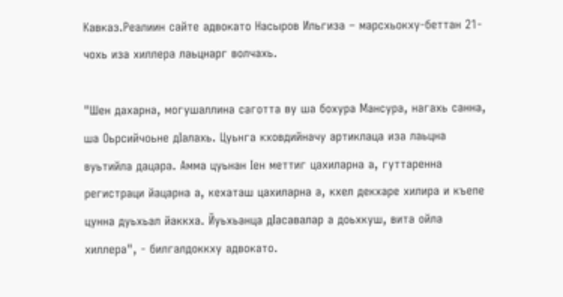Кавказ.Реалиин сайте адвокато Насыров Ильгиза – марсхьокху-беттан 21-чохь иза хиллера лаьцнарг волчахь.

"Шен дахарна, могушаллина саготта ву ша бохура Мансура, нагахь санна, ша Оьрсийчоьне дIалахь. Цуьнга кховдийначу артиклаца иза лаьцна вуьтийла дацара. Амма цуьнан Iен меттиг цахиларна а, гуттаренна регистраци йацарна а, кехаташ цахиларна а, кхел декхаре хилира и къепе цунна дуьхьал йаккха. Йуьхьанца дIасавалар а доьхкуш, вита ойла хиллера", - билгалдоккху адвокато.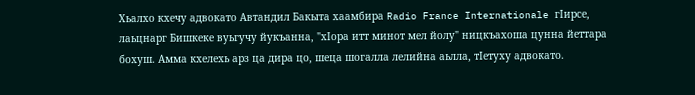Хьалхо кхечу адвокато Автандил Бакыта хаамбира Radio France Internationale гIирсе, лаьцнарг Бишкеке вуьгучу йукъанна, "хIора итт минот мел йолу" ницкъахоша цунна йеттара бохуш. Амма кхелехь арз ца дира цо, шеца шогалла лелийна аьлла, тIетуху адвокато.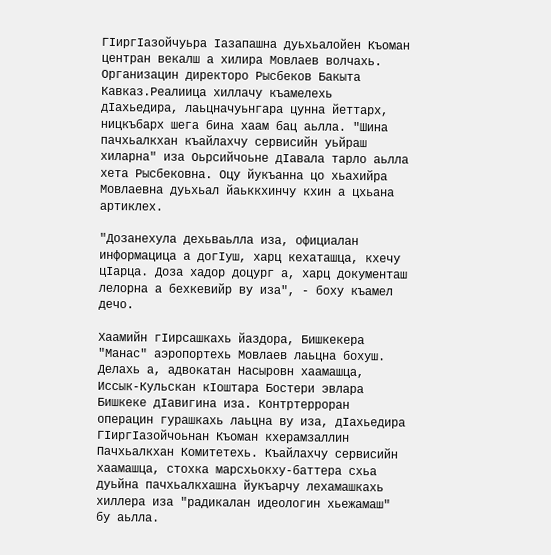ГIиргIазойчуьра Iазапашна дуьхьалойен Къоман центран векалш а хилира Мовлаев волчахь. Организацин директоро Рысбеков Бакыта Кавказ.Реалиица хиллачу къамелехь дIахьедира, лаьцначуьнгара цунна йеттарх, ницкъбарх шега бина хаам бац аьлла. "Шина пачхьалкхан къайлахчу сервисийн уьйраш хиларна" иза Оьрсийчоьне дIавала тарло аьлла хета Рысбековна. Оцу йукъанна цо хьахийра Мовлаевна дуьхьал йаьккхинчу кхин а цхьана артиклех.

"Дозанехула дехьваьлла иза, официалан информацица а догIуш, харц кехаташца, кхечу цIарца. Доза хадор доцург а, харц документаш лелорна а бехкевийр ву иза", - боху къамел дечо.

Хаамийн гIирсашкахь йаздора, Бишкекера "Манас" аэропортехь Мовлаев лаьцна бохуш. Делахь а, адвокатан Насыровн хаамашца, Иссык-Кульскан кIоштара Бостери эвлара Бишкеке дIавигина иза. Контртерроран операцин гурашкахь лаьцна ву иза, дIахьедира ГIиргIазойчоьнан Къоман кхерамзаллин Пачхьалкхан Комитетехь. Къайлахчу сервисийн хаамашца, стохка марсхьокху-баттера схьа дуьйна пачхьалкхашна йукъарчу лехамашкахь хиллера иза "радикалан идеологин хьежамаш" бу аьлла.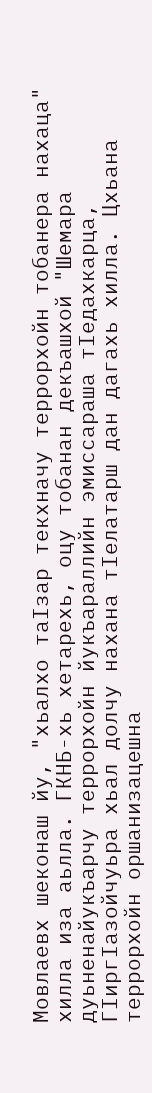Мовлаевх шеконаш йу, "хьалхо таIзар текхначу террорхойн тобанера нахаца" хилла иза аьлла. ГКНБ-хь хетарехь, оцу тобанан декъашхой "Шемара дуьненайукъарчу террорхойн йукъараллийн эмиссараша тIедахкарца, ГIиргIазойчуьра хьал долчу нахана тIелатарш дан дагахь хилла. Цхьана террорхойн оршанизацешна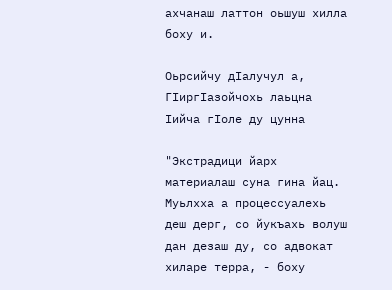ахчанаш латтон оьшуш хилла боху и.

Оьрсийчу дIалучул а, ГIиргIазойчохь лаьцна Iийча гIоле ду цунна

"Экстрадици йарх материалаш суна гина йац. Муьлхха а процессуалехь деш дерг, со йукъахь волуш дан дезаш ду, со адвокат хиларе терра, - боху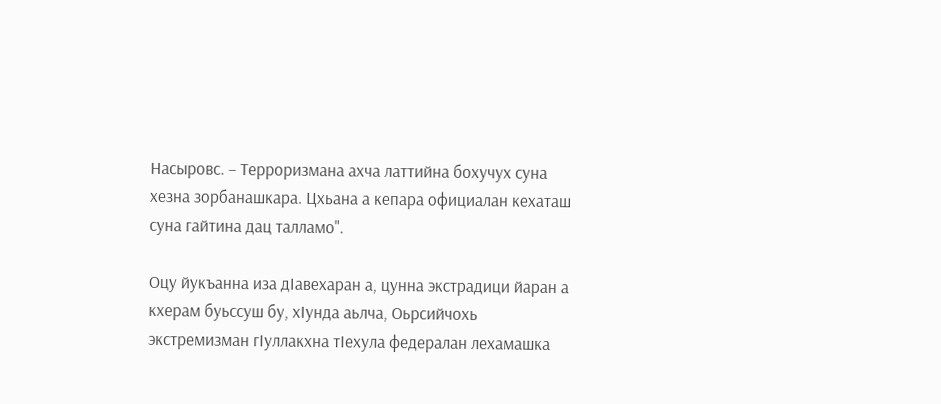Насыровс. – Терроризмана ахча латтийна бохучух суна хезна зорбанашкара. Цхьана а кепара официалан кехаташ суна гайтина дац талламо".

Оцу йукъанна иза дIавехаран а, цунна экстрадици йаран а кхерам буьссуш бу, хIунда аьлча, Оьрсийчохь экстремизман гIуллакхна тIехула федералан лехамашка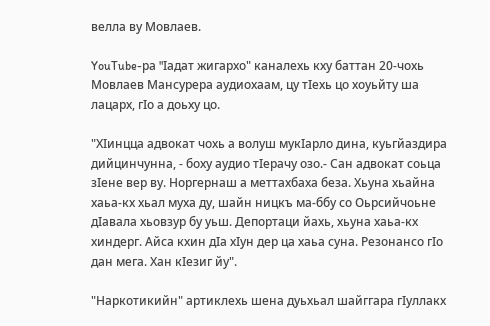велла ву Мовлаев.

YouTube-ра "Iадат жигархо" каналехь кху баттан 20-чохь Мовлаев Мансурера аудиохаам, цу тIехь цо хоуьйту ша лацарх, гIо а доьху цо.

"ХIинцца адвокат чохь а волуш мукIарло дина, куьгйаздира дийцинчунна, - боху аудио тIерачу озо.- Сан адвокат соьца зIене вер ву. Норгернаш а меттахбаха беза. Хьуна хьайна хаьа-кх хьал муха ду, шайн ницкъ ма-ббу со Оьрсийчоьне дIавала хьовзур бу уьш. Депортаци йахь, хьуна хаьа-кх хиндерг. Айса кхин дIа хIун дер ца хаьа суна. Резонансо гIо дан мега. Хан кIезиг йу".

"Наркотикийн" артиклехь шена дуьхьал шайггара гIуллакх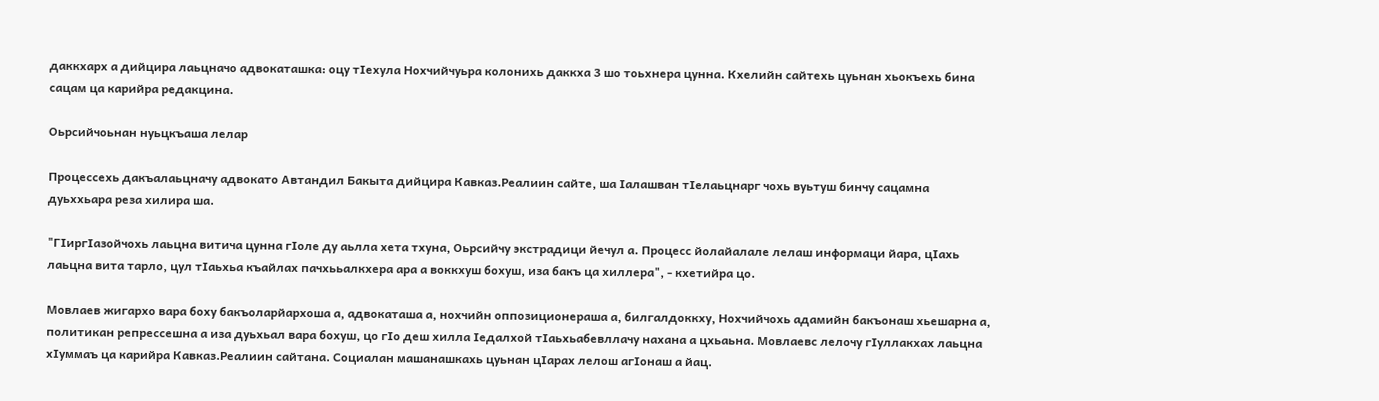даккхарх а дийцира лаьцначо адвокаташка: оцу тIехула Нохчийчуьра колонихь даккха 3 шо тоьхнера цунна. Кхелийн сайтехь цуьнан хьокъехь бина сацам ца карийра редакцина.

Оьрсийчоьнан нуьцкъаша лелар

Процессехь дакъалаьцначу адвокато Автандил Бакыта дийцира Кавказ.Реалиин сайте, ша Iалашван тIелаьцнарг чохь вуьтуш бинчу сацамна дуьххьара реза хилира ша.

"ГIиргIазойчохь лаьцна витича цунна гIоле ду аьлла хета тхуна, Оьрсийчу экстрадици йечул а. Процесс йолайалале лелаш информаци йара, цIахь лаьцна вита тарло, цул тIаьхьа къайлах пачхььалкхера ара а воккхуш бохуш, иза бакъ ца хиллера", - кхетийра цо.

Мовлаев жигархо вара боху бакъоларйархоша а, адвокаташа а, нохчийн оппозиционераша а, билгалдоккху, Нохчийчохь адамийн бакъонаш хьешарна а, политикан репрессешна а иза дуьхьал вара бохуш, цо гIо деш хилла Iедалхой тIаьхьабевллачу нахана а цхьаьна. Мовлаевс лелочу гIуллакхах лаьцна хIуммаъ ца карийра Кавказ.Реалиин сайтана. Социалан машанашкахь цуьнан цIарах лелош агIонаш а йац.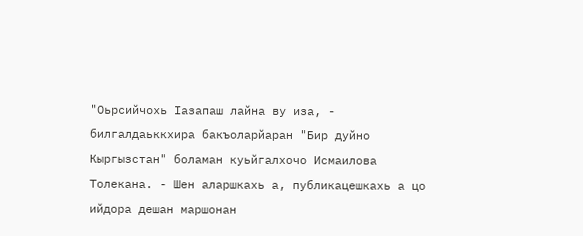"Оьрсийчохь Iазапаш лайна ву иза, - билгалдаьккхира бакъоларйаран "Бир дуйно Кыргызстан" боламан куьйгалхочо Исмаилова Толекана. - Шен аларшкахь а, публикацешкахь а цо ийдора дешан маршонан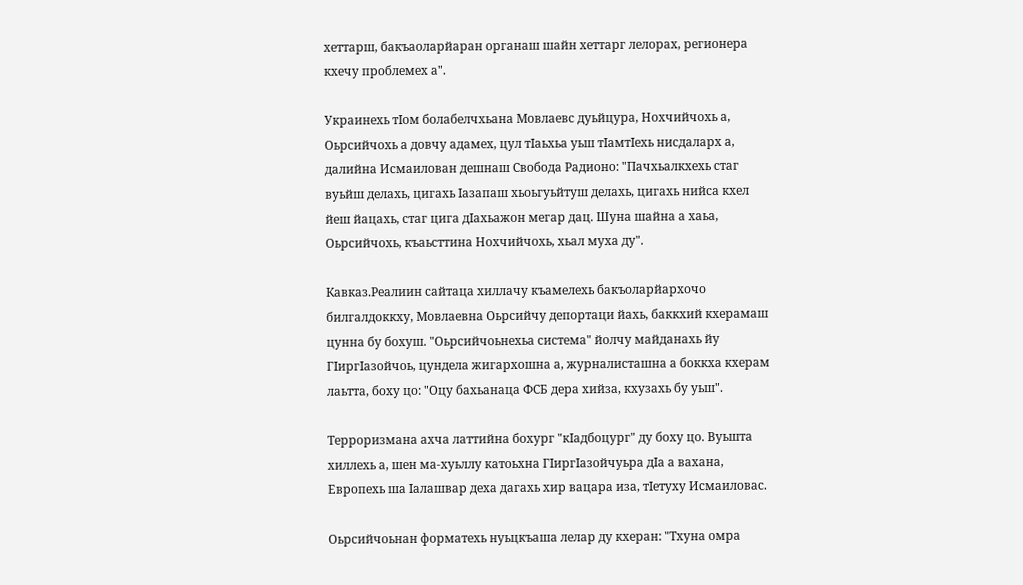хеттарш, бакъаоларйаран органаш шайн хеттарг лелорах, регионера кхечу проблемех а".

Украинехь тIом болабелчхьана Мовлаевс дуьйцура, Нохчийчохь а, Оьрсийчохь а довчу адамех, цул тIаьхьа уьш тIамтIехь нисдаларх а, далийна Исмаилован дешнаш Свобода Радионо: "Пачхьалкхехь стаг вуьйш делахь, цигахь Iазапаш хьоьгуьйтуш делахь, цигахь нийса кхел йеш йацахь, стаг цига дIахьажон мегар дац. Шуна шайна а хаьа, Оьрсийчохь, къаьсттина Нохчийчохь, хьал муха ду".

Кавказ.Реалиин сайтаца хиллачу къамелехь бакъоларйархочо билгалдоккху, Мовлаевна Оьрсийчу депортаци йахь, баккхий кхерамаш цунна бу бохуш. "Оьрсийчоьнехьа система" йолчу майданахь йу ГIиргIазойчоь, цундела жигархошна а, журналисташна а боккха кхерам лаьтта, боху цо: "Оцу бахьанаца ФСБ дера хийза, кхузахь бу уьш".

Терроризмана ахча латтийна бохург "кIадбоцург" ду боху цо. Вуьшта хиллехь а, шен ма-хуьллу катоьхна ГIиргIазойчуьра дIа а вахана, Европехь ша Iалашвар деха дагахь хир вацара иза, тIетуху Исмаиловас.

Оьрсийчоьнан форматехь нуьцкъаша лелар ду кхеран: "Тхуна омра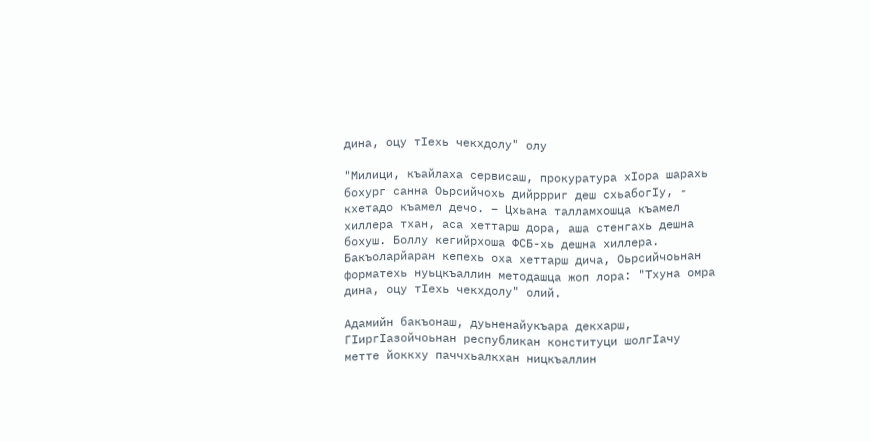дина, оцу тIехь чекхдолу" олу

"Милици, къайлаха сервисаш, прокуратура хIора шарахь бохург санна Оьрсийчохь дийррриг деш схьабогIу, - кхетадо къамел дечо. – Цхьана талламхошца къамел хиллера тхан, аса хеттарш дора, аша стенгахь дешна бохуш. Боллу кегийрхоша ФСБ-хь дешна хиллера. Бакъоларйаран кепехь оха хеттарш дича, Оьрсийчоьнан форматехь нуьцкъаллин методашца жоп лора: "Тхуна омра дина, оцу тIехь чекхдолу" олий.

Адамийн бакъонаш, дуьненайукъара декхарш, ГIиргIазойчоьнан республикан конституци шолгIачу метте йоккху паччхьалкхан ницкъаллин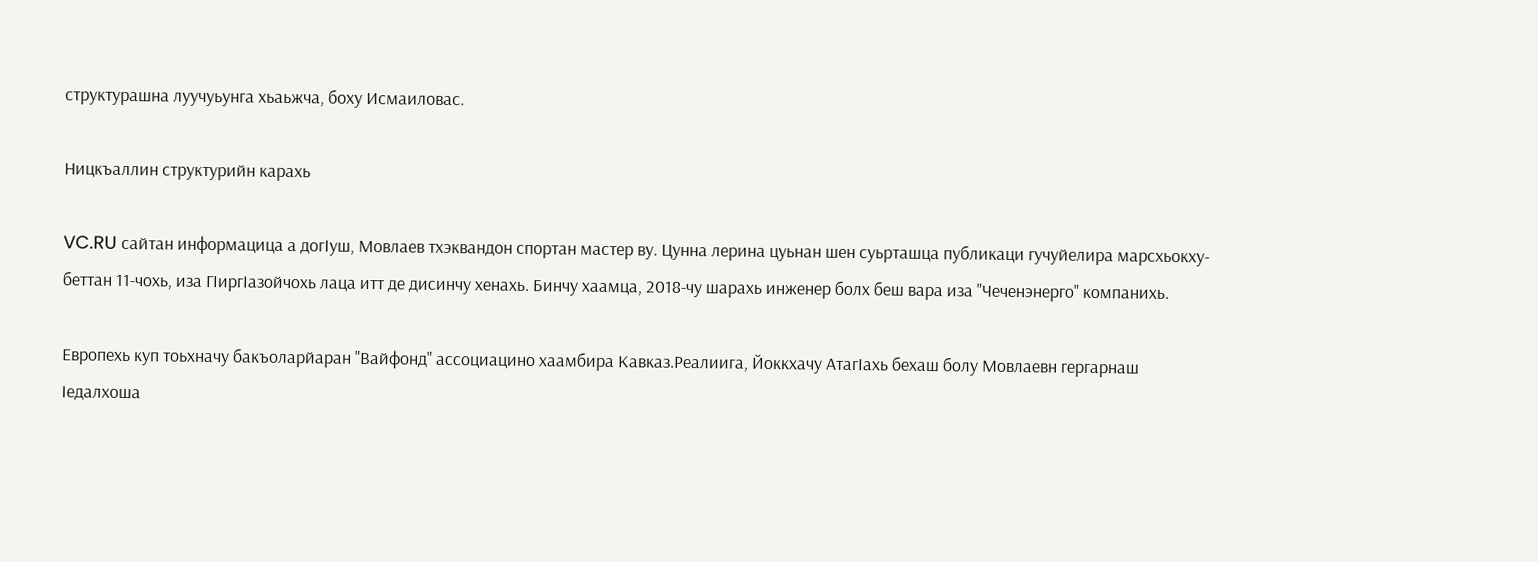структурашна луучуьунга хьаьжча, боху Исмаиловас.

Ницкъаллин структурийн карахь

VC.RU сайтан информацица а догIуш, Мовлаев тхэквандон спортан мастер ву. Цунна лерина цуьнан шен суьрташца публикаци гучуйелира марсхьокху-беттан 11-чохь, иза ГIиргIазойчохь лаца итт де дисинчу хенахь. Бинчу хаамца, 2018-чу шарахь инженер болх беш вара иза "Чеченэнерго" компанихь.

Европехь куп тоьхначу бакъоларйаран "Вайфонд" ассоциацино хаамбира Кавказ.Реалиига, Йоккхачу АтагIахь бехаш болу Мовлаевн гергарнаш Iедалхоша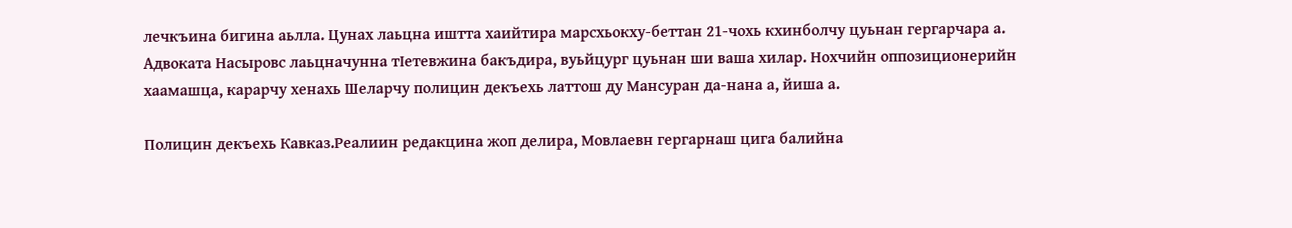лечкъина бигина аьлла. Цунах лаьцна иштта хаийтира марсхьокху-беттан 21-чохь кхинболчу цуьнан гергарчара а. Адвоката Насыровс лаьцначунна тIетевжина бакъдира, вуьйцург цуьнан ши ваша хилар. Нохчийн оппозиционерийн хаамашца, карарчу хенахь Шеларчу полицин декъехь латтош ду Мансуран да-нана а, йиша а.

Полицин декъехь Кавказ.Реалиин редакцина жоп делира, Мовлаевн гергарнаш цига балийна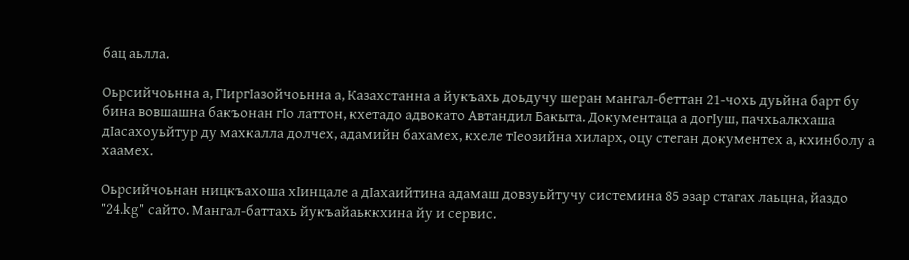бац аьлла.

Оьрсийчоьнна а, ГIиргIазойчоьнна а, Казахстанна а йукъахь доьдучу шеран мангал-беттан 21-чохь дуьйна барт бу бина вовшашна бакъонан гIо латтон, кхетадо адвокато Автандил Бакыта. Документаца а догIуш, пачхьалкхаша дIасахоуьйтур ду махкалла долчех, адамийн бахамех, кхеле тIеозийна хиларх, оцу стеган документех а, кхинболу а хаамех.

Оьрсийчоьнан ницкъахоша хIинцале а дIахаийтина адамаш довзуьйтучу системина 85 эзар стагах лаьцна, йаздо "24.kg" сайто. Мангал-баттахь йукъайаьккхина йу и сервис.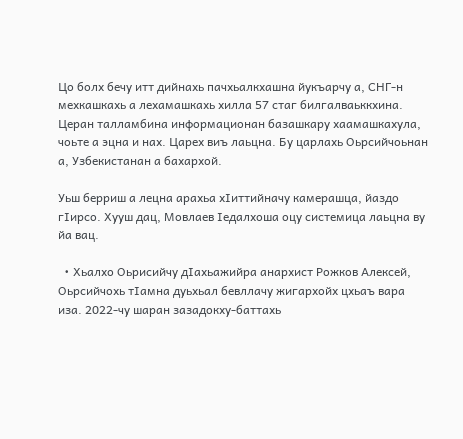Цо болх бечу итт дийнахь пачхьалкхашна йукъарчу а, СНГ-н мехкашкахь а лехамашкахь хилла 57 стаг билгалваьккхина. Церан талламбина информационан базашкару хаамашкахула, чоьте а эцна и нах. Царех виъ лаьцна. Бу царлахь Оьрсийчоьнан а, Узбекистанан а бахархой.

Уьш берриш а лецна арахьа хIиттийначу камерашца, йаздо гIирсо. Хууш дац, Мовлаев Iедалхоша оцу системица лаьцна ву йа вац.

  • Хьалхо Оьрисийчу дIахьажийра анархист Рожков Алексей, Оьрсийчохь тIамна дуьхьал бевллачу жигархойх цхьаъ вара иза. 2022-чу шаран зазадокху-баттахь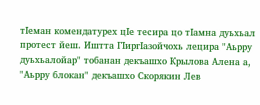тIеман комендатурех цIе тесира цо тIамна дуьхьал протест йеш. Иштта ГIиргIазойчохь лецира "Аьрру дуьхьалойар" тобанан декъашхо Крылова Алена а, "Аьрру блокан" декъашхо Скорякин Лев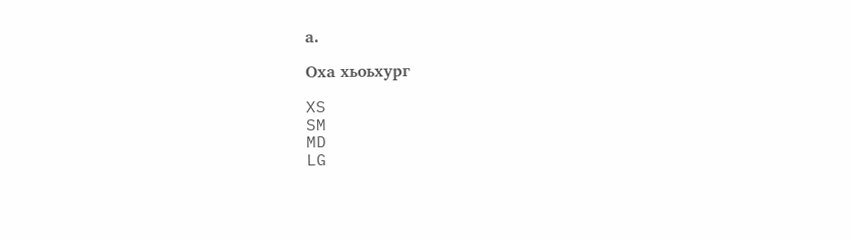а.

Оха хьоьхург

XS
SM
MD
LG